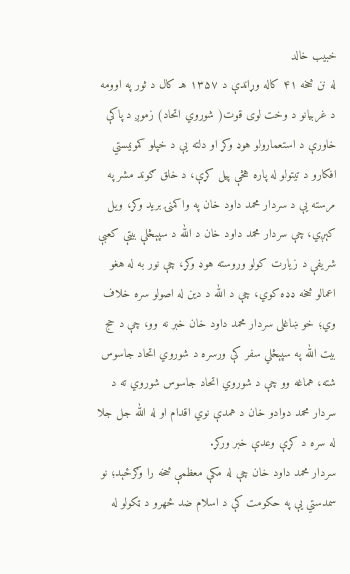خبیب خالد
له نن څخه ۴۱ کاله وړاندې د ۱۳۵۷ هـ کال د ثور په اوومه د غربیانو د وخت لوی قوت( شوروي اتحاد) زموږ د پاکې خاورې د استعمارولو هوډ وکړ او دلته یې د خپلو کمونیستي افکارو د تیتولو له پاره هڅې پیل کړې، د خلق ګوند مشر په مرسته یې د سردار محمد داود خان په واکمنۍ برید وکړ، ویل کېږي، چې سردار محمد داود خان د الله د سپېڅلې بیتې کعبې شریفې د زیارت کولو وروسته هوډ وکړ، چې نور به له هغو اعمالو څخه ډډه کوي، چې د الله د دین له اصولو سره خلاف وي؛ خو ښاغلی سردار محمد داود خان خبر نه وو، چې د حج بیت الله په سپېڅلي سفر کې ورسره د شوروي اتحاد جاسوس شته، هماغه وو چې د شوروي اتحاد جاسوس شوروي ته د سردار محمد دوادو خان د همدې نوي اقدام او له الله جل جلا له سره د کړې وعدې خبر ورکړ.
سردار محمد داود خان چې له مکې معظمې څخه را وګرځېد؛ نو سمدستي یې په حکومت کې د اسلام ضد څهرو د ټکولو له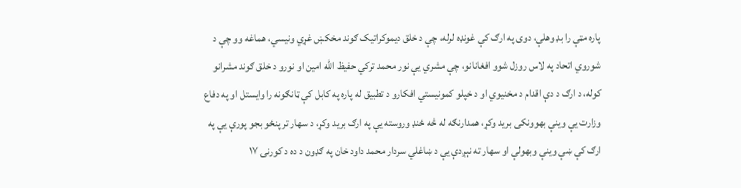پاره مټې را بډ وهلې، دوی په ارګ کې غونډه لرله، چې د خلق دیموکراتیک ګوند مخکښ غړي ونیسي، هماغه وو چې د شوروي اتحاد په لاس روزل شوو افغانانو، چې مشري یې نور محمد ترکي حفیظ الله امین او نورو د خلق ګوند مشرانو کوله، د ارګ د دې اقدام د مخنيوي او د خپلو کمونیستي افکارو د تطبیق له پاره په کابل کې ټانګونه را وایستل او په دفاع وزارت یې وینې بهوونکی برید وکړ، همدارنګه له څه ځنډ وروسته یې په ارګ برید وکړ، د سهار تر پنځو بجو پورې یې په ارګ کې ښې وینې وبهولې او سهار ته نېږدې یې د ښاغلي سردار محمد داود خان په ګډون د ده د کورنۍ ۱۷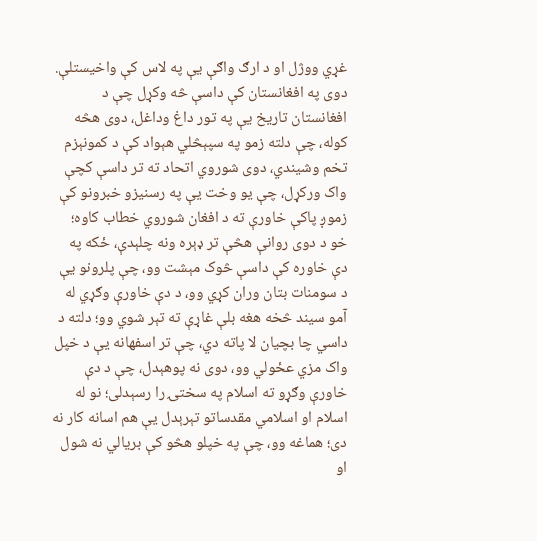غړي ووژل او د ارګ واګې یې په لاس کې واخیستلې.
دوی په افغانستان کې داسې څه وکړل چې د افغانستان تاریخ یې په تور داغ وداغل، دوی هڅه کوله، چې دلته زمو په سپېڅلي هېواد کې د کمونېزم تخم وشیندي، دوی شوروي اتحاد ته تر داسې کچې واک ورکړل، چې یو وخت یې په رسنیزو خبرونو کې زموږ پاکې خاورې ته د افغان شوروي خطاب کاوه؛ خو د دوی روانې هڅې تر ډېره ونه چلېدې، ځکه په دې خاوره کې داسې څوک مېشت وو، چې پلرونو یې د سومنات بتان وران کړي وو، د دې خاورې وګړي له آمو سیند څخه هغه بلې غاړې ته تېر شوي وو؛ دلته د داسي چا بچیان لا پاته دي، چې تر اسفهانه یې د خپل واک مزي عځولي وو، دوی نه پوهېدل، چې د دې خاورې وګړو ته اسلام په سختۍ را رسېدلی؛ نو له اسلام او اسلامي مقدساتو تېرېدل یې هم اسانه کار نه دی؛ هماغه وو، چې په خپلو هڅو کې بریالي نه شول او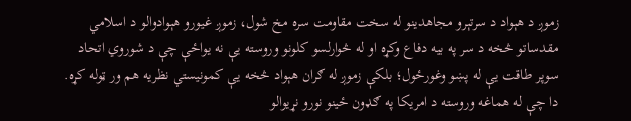زموږ د هېواد د سرتېرو مجاهدینو له سخت مقاومت سره مخ شول، زموږ غیورو هېوادوالو د اسلامي مقدساتو څخه د سر په بیه دفاع وکړه او له څوارلسو کلونو وروسته یې نه یواځې چې د شوروي اتحاد سوپر طاقت یې له پښو وغورځول؛ بلکې زموږ له ګران هېواد څخه یې کمونیستي نظریه هم ور ټوله کړه.
دا چې له هماغه وروسته د امریکا په ګډون ځینو نورو نړیوالو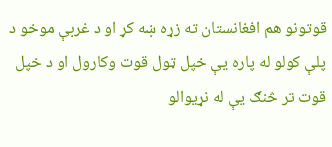قوتونو هم افغانستان ته زړه ښه کړ او د غربې موخو د پلې کولو له پاره یې خپل ټول قوت وکارول او د خپل قوت تر څنګ یې له نړیوالو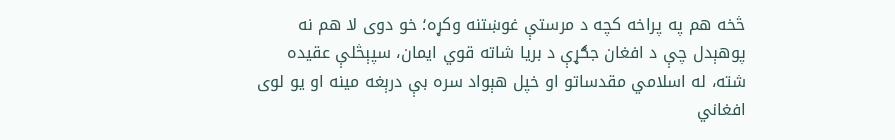څخه هم په پراخه کچه د مرستې غوښتنه وکړه؛ خو دوی لا هم نه پوهېدل چې د افغان جګړې د بریا شاته قوي ایمان، سپېڅلې عقیده شته، له اسلامي مقدساتو او خپل هېواد سره بې درېغه مینه او یو لوی افغاني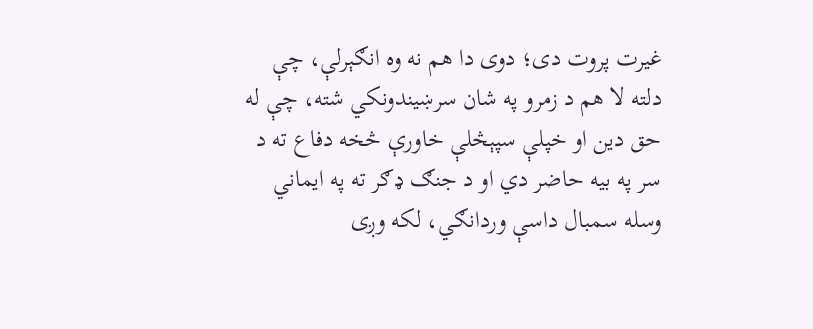غیرت پروت دی؛ دوی دا هم نه وه انګېرلې، چې دلته لا هم د زمرو په شان سرښيندونکي شته، چې له حق دین او خپلې سپېڅلې خاورې څخه دفاع ته د سر په بیه حاضر دي او د جنګ ډګر ته په ایماني وسله سمبال داسې وردانګي، لکه وږی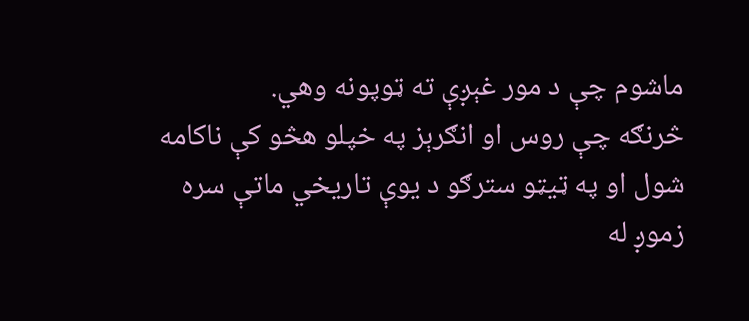ماشوم چې د مور غېږې ته ټوپونه وهي.
څرنګه چې روس او انګرېز په خپلو هڅو کې ناکامه شول او په ټيټو سترګو د یوې تاریخي ماتې سره زموږ له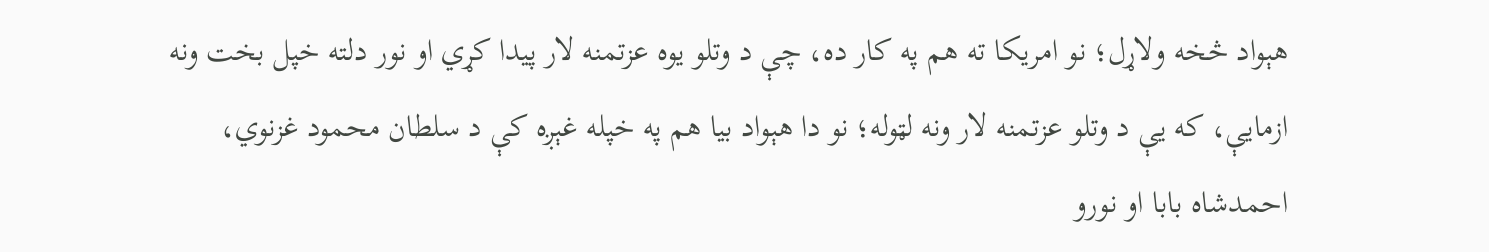هېواد څخه ولاړل؛ نو امریکا ته هم په کار ده، چې د وتلو یوه عزتمنه لار پیدا کړي او نور دلته خپل بخت ونه ازمایې، که یې د وتلو عزتمنه لار ونه لټوله؛ نو دا هېواد بیا هم په خپله غېږه کې د سلطان محمود غزنوي، احمدشاه بابا او نورو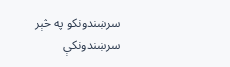سرښندونکو په څېر سرښندونکې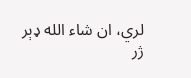لري، ان شاء الله ډېر ژر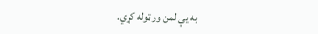به یې لمن ور ټوله کړي.